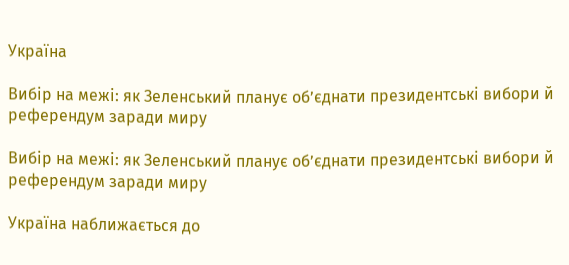Україна

Вибір на межі: як Зеленський планує об’єднати президентські вибори й референдум заради миру

Вибір на межі: як Зеленський планує об’єднати президентські вибори й референдум заради миру

Україна наближається до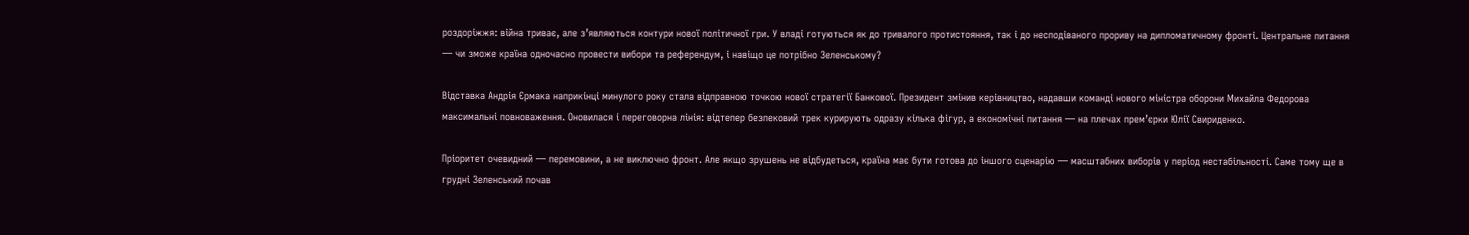роздоріжжя: війна триває, але з’являються контури нової політичної гри. У владі готуються як до тривалого протистояння, так і до несподіваного прориву на дипломатичному фронті. Центральне питання — чи зможе країна одночасно провести вибори та референдум, і навіщо це потрібно Зеленському?

Відставка Андрія Єрмака наприкінці минулого року стала відправною точкою нової стратегії Банкової. Президент змінив керівництво, надавши команді нового міністра оборони Михайла Федорова максимальні повноваження. Оновилася і переговорна лінія: відтепер безпековий трек курирують одразу кілька фігур, а економічні питання — на плечах прем’єрки Юлії Свириденко.

Пріоритет очевидний — перемовини, а не виключно фронт. Але якщо зрушень не відбудеться, країна має бути готова до іншого сценарію — масштабних виборів у період нестабільності. Саме тому ще в грудні Зеленський почав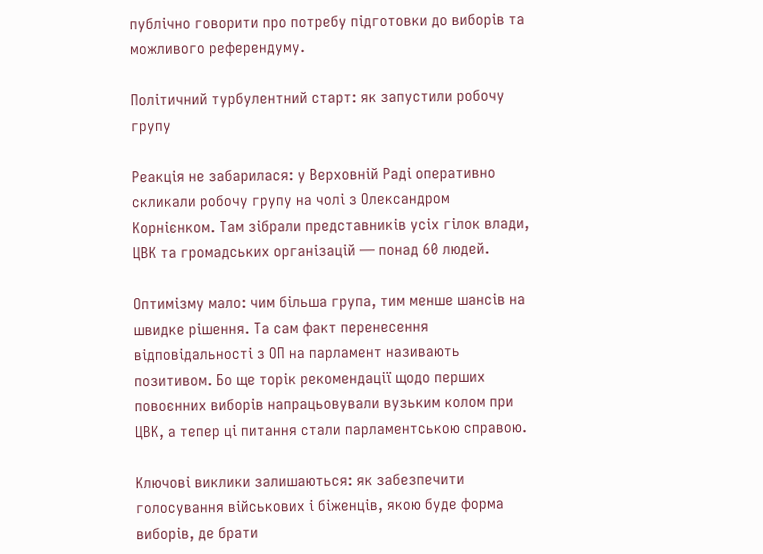публічно говорити про потребу підготовки до виборів та можливого референдуму.

Політичний турбулентний старт: як запустили робочу групу

Реакція не забарилася: у Верховній Раді оперативно скликали робочу групу на чолі з Олександром Корнієнком. Там зібрали представників усіх гілок влади, ЦВК та громадських організацій — понад 60 людей.

Оптимізму мало: чим більша група, тим менше шансів на швидке рішення. Та сам факт перенесення відповідальності з ОП на парламент називають позитивом. Бо ще торік рекомендації щодо перших повоєнних виборів напрацьовували вузьким колом при ЦВК, а тепер ці питання стали парламентською справою.

Ключові виклики залишаються: як забезпечити голосування військових і біженців, якою буде форма виборів, де брати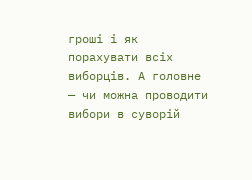гроші і як порахувати всіх виборців. А головне — чи можна проводити вибори в суворій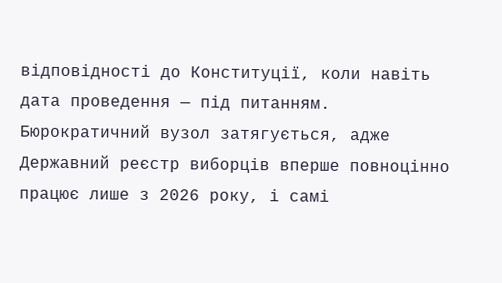відповідності до Конституції, коли навіть дата проведення — під питанням. Бюрократичний вузол затягується, адже Державний реєстр виборців вперше повноцінно працює лише з 2026 року, і самі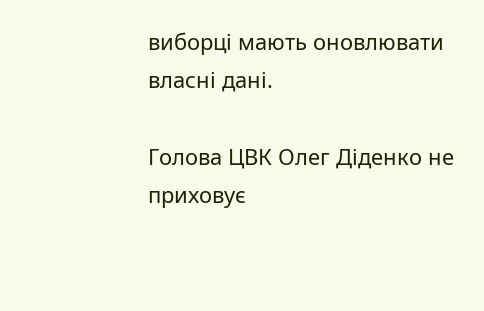виборці мають оновлювати власні дані.

Голова ЦВК Олег Діденко не приховує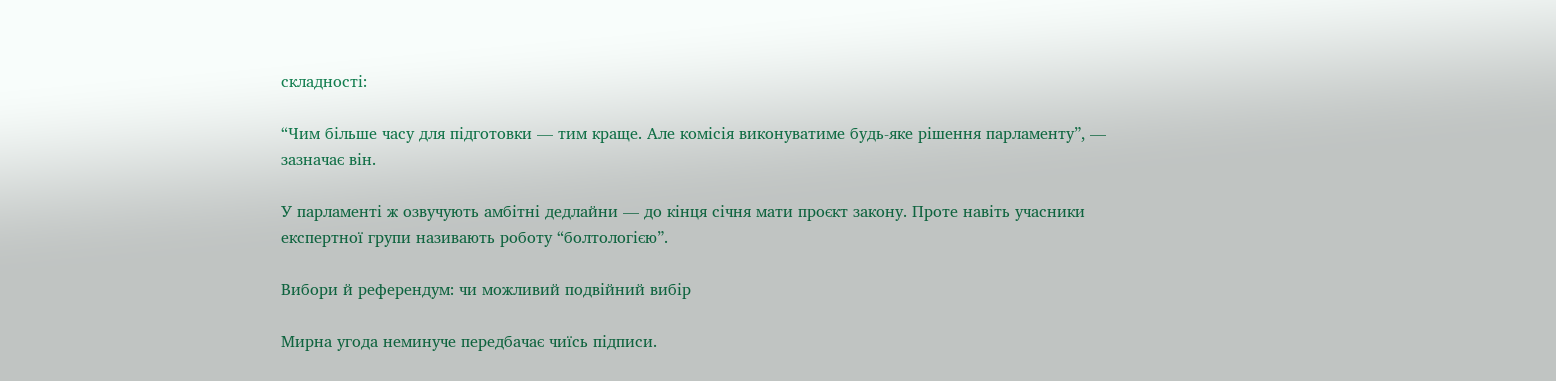складності:

“Чим більше часу для підготовки — тим краще. Але комісія виконуватиме будь-яке рішення парламенту”, — зазначає він.

У парламенті ж озвучують амбітні дедлайни — до кінця січня мати проєкт закону. Проте навіть учасники експертної групи називають роботу “болтологією”.

Вибори й референдум: чи можливий подвійний вибір

Мирна угода неминуче передбачає чиїсь підписи.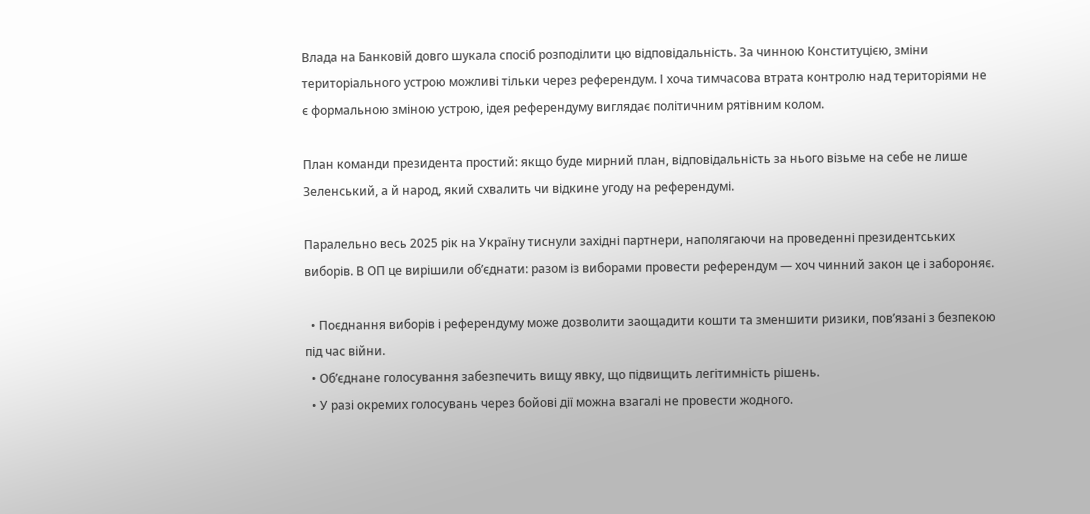Влада на Банковій довго шукала спосіб розподілити цю відповідальність. За чинною Конституцією, зміни територіального устрою можливі тільки через референдум. І хоча тимчасова втрата контролю над територіями не є формальною зміною устрою, ідея референдуму виглядає політичним рятівним колом.

План команди президента простий: якщо буде мирний план, відповідальність за нього візьме на себе не лише Зеленський, а й народ, який схвалить чи відкине угоду на референдумі.

Паралельно весь 2025 рік на Україну тиснули західні партнери, наполягаючи на проведенні президентських виборів. В ОП це вирішили об’єднати: разом із виборами провести референдум — хоч чинний закон це і забороняє.

  • Поєднання виборів і референдуму може дозволити заощадити кошти та зменшити ризики, пов’язані з безпекою під час війни.
  • Об’єднане голосування забезпечить вищу явку, що підвищить легітимність рішень.
  • У разі окремих голосувань через бойові дії можна взагалі не провести жодного.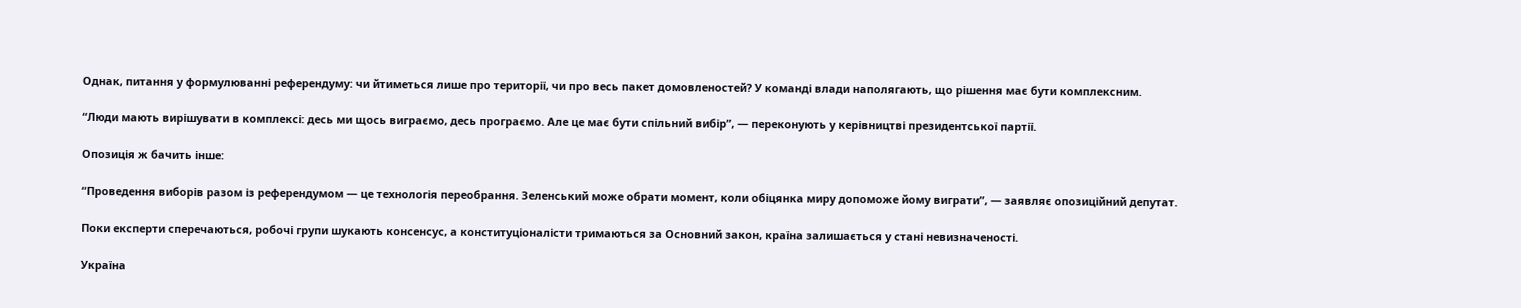Однак, питання у формулюванні референдуму: чи йтиметься лише про території, чи про весь пакет домовленостей? У команді влади наполягають, що рішення має бути комплексним.

“Люди мають вирішувати в комплексі: десь ми щось виграємо, десь програємо. Але це має бути спільний вибір”, — переконують у керівництві президентської партії.

Опозиція ж бачить інше:

“Проведення виборів разом із референдумом — це технологія переобрання. Зеленський може обрати момент, коли обіцянка миру допоможе йому виграти”, — заявляє опозиційний депутат.

Поки експерти сперечаються, робочі групи шукають консенсус, а конституціоналісти тримаються за Основний закон, країна залишається у стані невизначеності.

Україна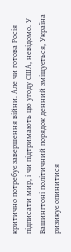критично потребує завершення війни. Але чи готова Росія підписати мир, і чи підтримають цю угоду США, невідомо. У Вашингтоні політичний порядок денний зміщується, Україна ризикує опинитися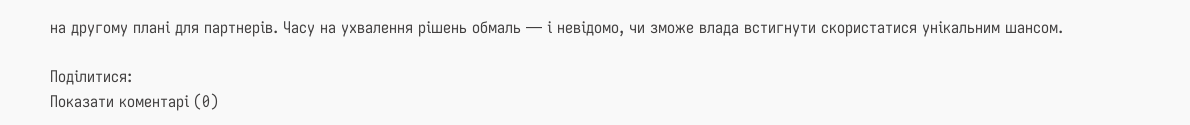на другому плані для партнерів. Часу на ухвалення рішень обмаль — і невідомо, чи зможе влада встигнути скористатися унікальним шансом.

Поділитися:
Показати коментарі (0)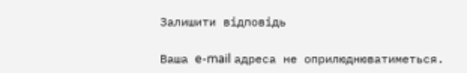Залишити відповідь

Ваша e-mail адреса не оприлюднюватиметься.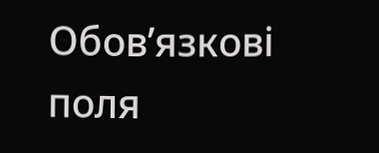Обов’язкові поля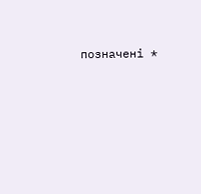позначені *